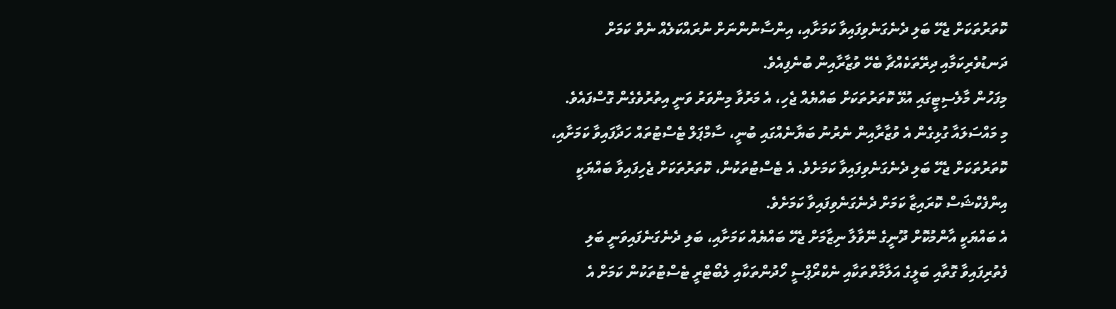ކޮތަރުތަކަށް ޖެހޭ ބަލި ދެނެގަނެވިފައިވާ ކަމަށާއި، އިންސާނުންނަށް ނުރައްކަލެއް ނެތް ކަމަށް ދަނޑުވެރިކަމާއި ދިރޭތަކެއްޗާ ބެހޭ ވުޒާރާއިން ބުނެފިއެވެ.
މިފަހުން މާލެސިޓީގައި އުޅޭ ކޮތަރުތަކަށް ބައްޔެއް ޖެހި، އެ މަރުވާ މިންވަރު ވަނީ އިތުރުވެގެން ގޮސްފައެވެ.
މި މައްސަލައާ ގުޅިގެން އެ ވުޒާރާއިން ނެރުނު ބަޔާނެއްގައި ބުނީ، ސާމްޕަލް ޓެސްޓުތައް ހަދާފައިވާ ކަމަށާއި، ކޮތަރުތަކަށް ޖެހޭ ބަލި ދެނެގަނެވިފައިވާ ކަމަށެވެ. އެ ޓެސްޓުތަކުން، ކޮތަރުތަކަށް ޖެހިފައިވާ ބައްޔަކީ އިންފެކްޝަސް ކޮރައިޒާ ކަމަށް ދެނެގަނެވިފައިވާ ކަމަށެވެ.
އެ ބައްޔަކީ އާންމުކޮށް ދޫނީގެ ނޭވާލާ ނިޒާމަށް ޖެހޭ ބައްޔެއް ކަމަށާއި، ބަލި ދެނެގަނެފައިވަނީ ބަލި ފެތުރިފައިވާ ގޮތާއި ބަލީގެ އަލާމާތްތަކާއި ނެކްރޯޕްސީ ހޯދުންތަކާއި ލެބޯޓްރީ ޓެސްޓުތަކުން ކަމަށް އެ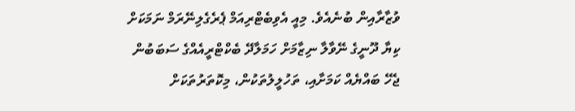ވުޒާރާއިން ބުނެއެވެ. މިއީ އެވިބެޓްރިއަމް ޕެރެގެލިނޭރަމް ނަމަކަށް ކިޔާ ދޫނީގެ ނޭވާލާ ނިޒާމަށް ހަމަލާދޭ ބެކްޓްރީއެއްގެ ސަބަބުން ޖެހޭ ބައްޔެއް ކަމަށާއި، ތަހުލީލުތަކުން، މިކޮތަރުތަކަށް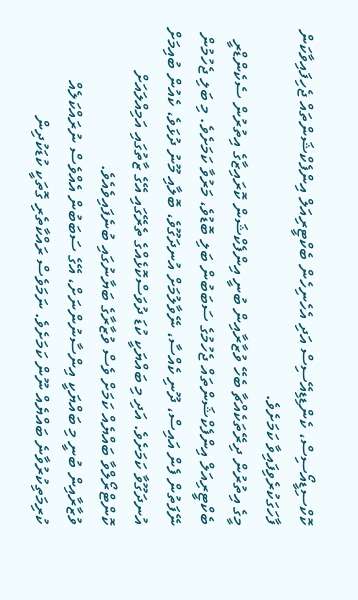ކޮކްސިޑީއޯސިސް، ކެންޑިޑިއޭސިސް އަދި އެހެނިހެން ބެކްޓީރިއަލް އިންފެކްޝަންތައް ޖެހިފައިވާކަން ފާހަގަކުރެވިފައިވާ ކަމަށެވެ.
މީގެ އިތުރުން ދިރޭތަކެއްޗާ ބެހޭ ވުޒާރާއިން ބުނީ އިންފެކްޝަން ކޮރައިޒާގެ އިތުރުން ސެކެންޑްރީ ބެކްޓީރިއަލް އިންފެކްޝަންތައް ޖެހުމުގެ ސަބަބުން ބަލި ބޮޑުވެ، މަރުވާ ކަމަށެވެ. މި ބަލި ޖެހުމުން ނޭފަތުން ފެން އައިސް، ދޫނި ކެއްސާ، ނޭވާލުމަށް އުނދަގޫވެ، ބޮލާއި މޫނު ދުޅަވެ، ކެއުން ބުއިމަށް އުނދަގޫވާ ކަމަށެވެ. އަދި މި ބައްޔަކީ ކުޑަ ދުވަސްކޮޅެއްގެ ތެރޭގައި އޭގެ ޒާތުގައި އަމިއްލައަށް ކޮންޓްރޯލްވާ ބައްޔެއް ކަމަށް ވެސް ވުޒާރާގެ ބަޔާނުގައި ބުނެފައިވެއެވެ.
ވުޒާރާއިން ބުނީ މި ބައްޔަކީ އިންސާނުންނަށް، އޭގެ ސަބަބުން އެއްވެސް ނުރައްކަލެއް ކުރިމަތިކުރުވާނެ ބައްޔެއް ނޫން ކަމަށެވެ. ނަމަވެސް ރައްކާތެރި ގޮތަކީ ކުޑަކުދިން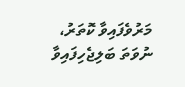މަރުވެފައިވާ ކޮތަރު، ނުވަތަ ބަލިޖެހިފައިވާ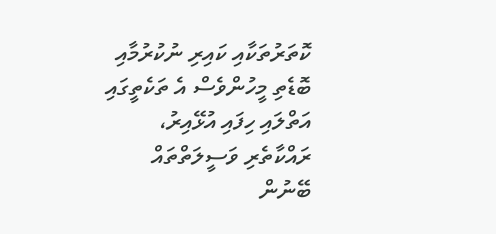ކޮތަރުތަކާއި ކައިރި ނުކުރުމާއި ބޮޑެތި މީހުންވެސް އެ ތަކެތީގައި އަތްލައި ހިފައި އުޅޭއިރު، ރައްކާތެރި ވަސީލަތްތައް ބޭނުން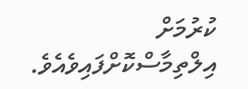ކުރުމަށް އިލްތިމާސްކޮށްފައިވެއެވެ.